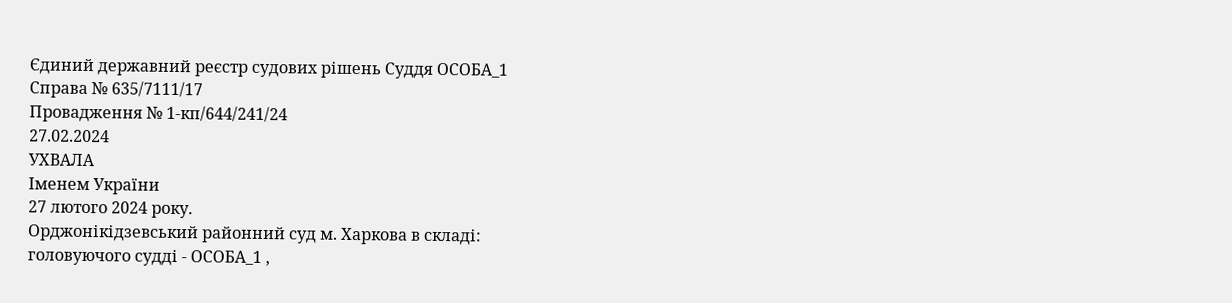Єдиний державний реєстр судових рішень Суддя ОСОБА_1
Справа № 635/7111/17
Провадження № 1-кп/644/241/24
27.02.2024
УХВАЛА
Іменем України
27 лютого 2024 року.
Орджонікідзевський районний суд м. Харкова в складі:
головуючого судді - ОСОБА_1 ,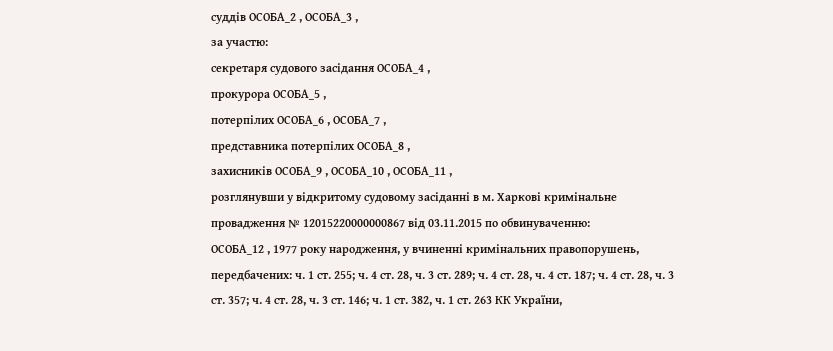суддів ОСОБА_2 , ОСОБА_3 ,
за участю:
секретаря судового засідання ОСОБА_4 ,
прокурора ОСОБА_5 ,
потерпілих ОСОБА_6 , ОСОБА_7 ,
представника потерпілих ОСОБА_8 ,
захисників ОСОБА_9 , ОСОБА_10 , ОСОБА_11 ,
розглянувши у відкритому судовому засіданні в м. Харкові кримінальне провадження № 12015220000000867 від 03.11.2015 по обвинуваченню:
ОСОБА_12 , 1977 року народження, у вчиненні кримінальних правопорушень, передбачених: ч. 1 ст. 255; ч. 4 ст. 28, ч. 3 ст. 289; ч. 4 ст. 28, ч. 4 ст. 187; ч. 4 ст. 28, ч. 3 ст. 357; ч. 4 ст. 28, ч. 3 ст. 146; ч. 1 ст. 382, ч. 1 ст. 263 КК України,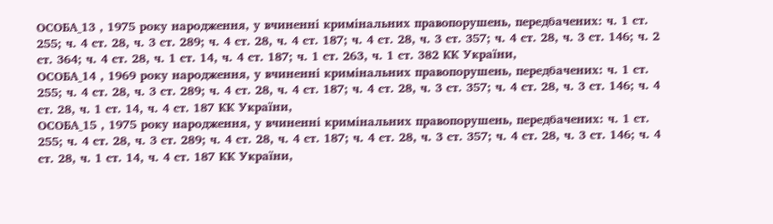ОСОБА_13 , 1975 року народження, у вчиненні кримінальних правопорушень, передбачених: ч. 1 ст. 255; ч. 4 ст. 28, ч. 3 ст. 289; ч. 4 ст. 28, ч. 4 ст. 187; ч. 4 ст. 28, ч. 3 ст. 357; ч. 4 ст. 28, ч. 3 ст. 146; ч. 2 ст. 364; ч. 4 ст. 28, ч. 1 ст. 14, ч. 4 ст. 187; ч. 1 ст. 263, ч. 1 ст. 382 КК України,
ОСОБА_14 , 1969 року народження, у вчиненні кримінальних правопорушень, передбачених: ч. 1 ст. 255; ч. 4 ст. 28, ч. 3 ст. 289; ч. 4 ст. 28, ч. 4 ст. 187; ч. 4 ст. 28, ч. 3 ст. 357; ч. 4 ст. 28, ч. 3 ст. 146; ч. 4 ст. 28, ч. 1 ст. 14, ч. 4 ст. 187 КК України,
ОСОБА_15 , 1975 року народження, у вчиненні кримінальних правопорушень, передбачених: ч. 1 ст. 255; ч. 4 ст. 28, ч. 3 ст. 289; ч. 4 ст. 28, ч. 4 ст. 187; ч. 4 ст. 28, ч. 3 ст. 357; ч. 4 ст. 28, ч. 3 ст. 146; ч. 4 ст. 28, ч. 1 ст. 14, ч. 4 ст. 187 КК України,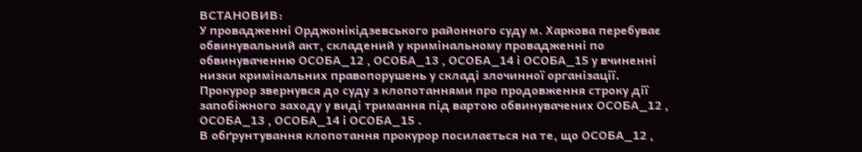ВСТАНОВИВ:
У провадженні Орджонікідзевського районного суду м. Харкова перебуває обвинувальний акт, складений у кримінальному провадженні по обвинуваченню ОСОБА_12 , ОСОБА_13 , ОСОБА_14 і ОСОБА_15 у вчиненні низки кримінальних правопорушень у складі злочинної організації.
Прокурор звернувся до суду з клопотаннями про продовження строку дії запобіжного заходу у виді тримання під вартою обвинувачених ОСОБА_12 , ОСОБА_13 , ОСОБА_14 і ОСОБА_15 .
В обґрунтування клопотання прокурор посилається на те, що ОСОБА_12 ,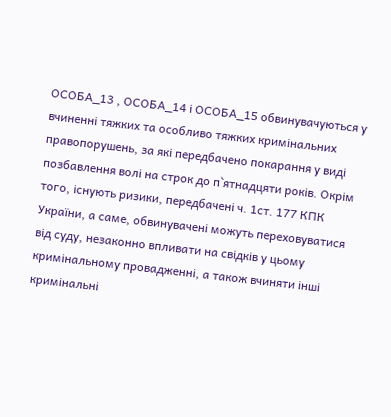ОСОБА_13 , ОСОБА_14 і ОСОБА_15 обвинувачуються у вчиненні тяжких та особливо тяжких кримінальних правопорушень, за які передбачено покарання у виді позбавлення волі на строк до п`ятнадцяти років. Окрім того, існують ризики, передбачені ч. 1ст. 177 КПК України, а саме, обвинувачені можуть переховуватися від суду, незаконно впливати на свідків у цьому кримінальному провадженні, а також вчиняти інші кримінальні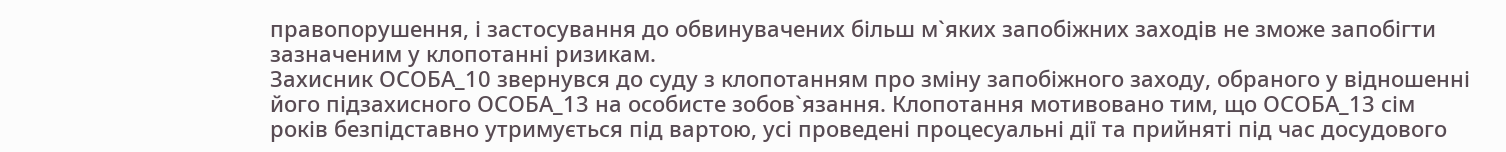правопорушення, і застосування до обвинувачених більш м`яких запобіжних заходів не зможе запобігти зазначеним у клопотанні ризикам.
Захисник ОСОБА_10 звернувся до суду з клопотанням про зміну запобіжного заходу, обраного у відношенні його підзахисного ОСОБА_13 на особисте зобов`язання. Клопотання мотивовано тим, що ОСОБА_13 сім років безпідставно утримується під вартою, усі проведені процесуальні дії та прийняті під час досудового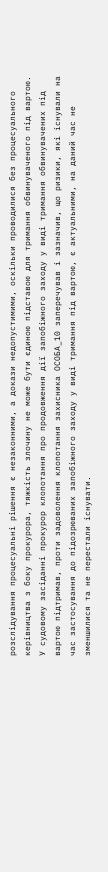розслідування процесуальні рішення є незаконними, а докази недопустимими, оскільки проводилися без процесуального керівництва з боку прокурора, тяжкість злочину не може бути єдиною підставою для тримання обвинуваченого під вартою.
У судовому засіданні прокурор клопотання про продовження дії запобіжного заходу у виді тримання обвинувачених під вартою підтримав, проти задоволення клопотання захисника ОСОБА_10 заперечував і зазначив, що ризики, які існували на час застосування до підозрюваних запобіжного заходу у виді тримання під вартою, є актуальними, на даний час не зменшилися та не перестали існувати.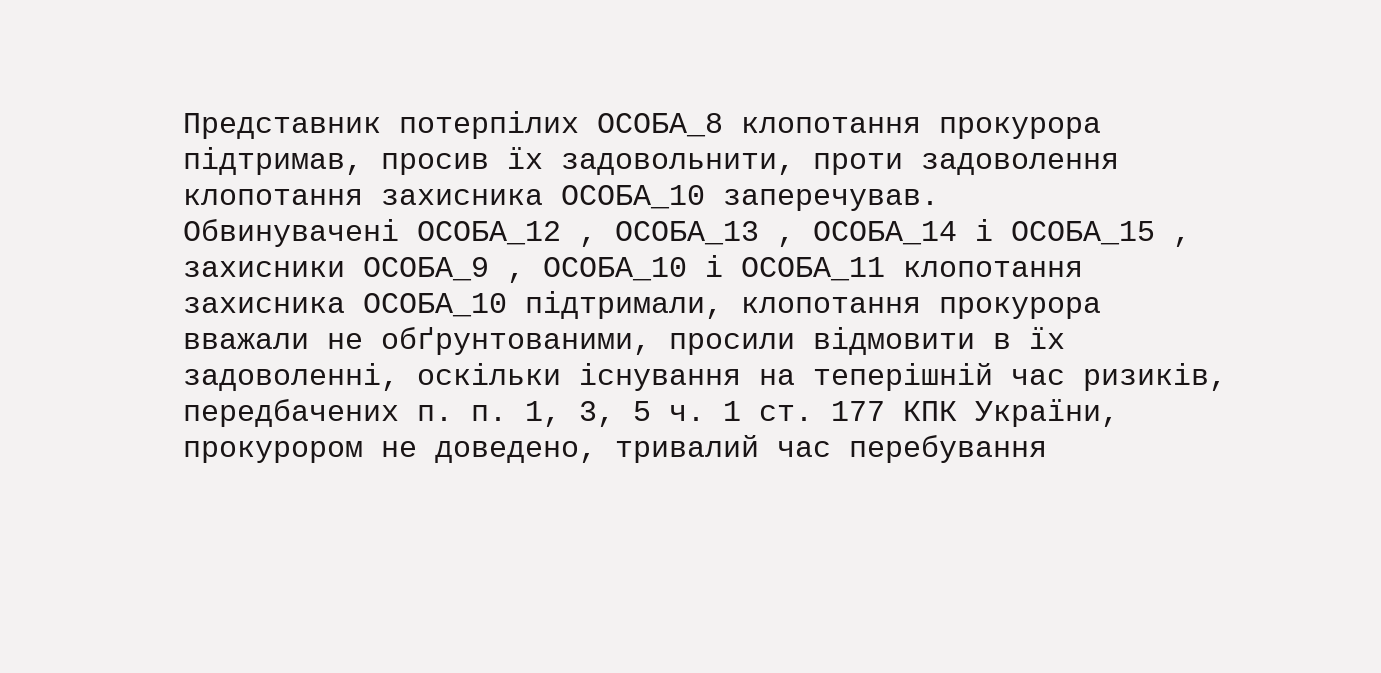Представник потерпілих ОСОБА_8 клопотання прокурора підтримав, просив їх задовольнити, проти задоволення клопотання захисника ОСОБА_10 заперечував.
Обвинувачені ОСОБА_12 , ОСОБА_13 , ОСОБА_14 і ОСОБА_15 , захисники ОСОБА_9 , ОСОБА_10 і ОСОБА_11 клопотання захисника ОСОБА_10 підтримали, клопотання прокурора вважали не обґрунтованими, просили відмовити в їх задоволенні, оскільки існування на теперішній час ризиків, передбачених п. п. 1, 3, 5 ч. 1 ст. 177 КПК України, прокурором не доведено, тривалий час перебування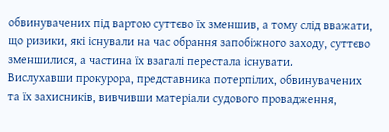обвинувачених під вартою суттєво їх зменшив, а тому слід вважати, що ризики, які існували на час обрання запобіжного заходу, суттєво зменшилися, а частина їх взагалі перестала існувати.
Вислухавши прокурора, представника потерпілих, обвинувачених та їх захисників, вивчивши матеріали судового провадження,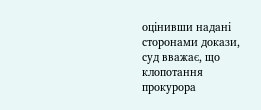оцінивши надані сторонами докази, суд вважає, що клопотання прокурора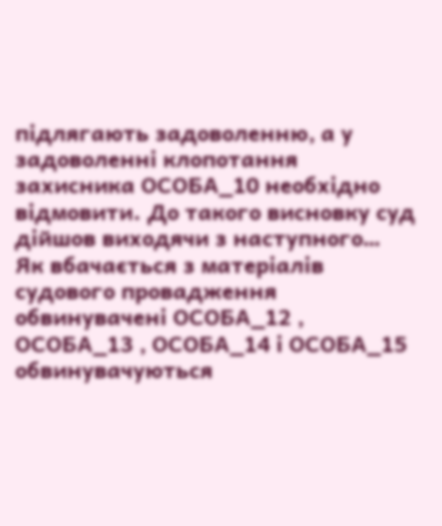підлягають задоволенню, а у задоволенні клопотання захисника ОСОБА_10 необхідно відмовити. До такого висновку суд дійшов виходячи з наступного…
Як вбачається з матеріалів судового провадження обвинувачені ОСОБА_12 , ОСОБА_13 , ОСОБА_14 і ОСОБА_15 обвинувачуються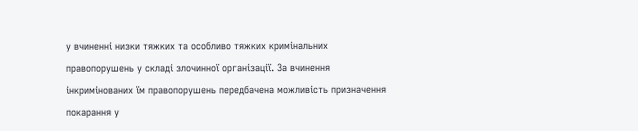у вчиненні низки тяжких та особливо тяжких кримінальних правопорушень у складі злочинної організації. За вчинення інкримінованих їм правопорушень передбачена можливість призначення покарання у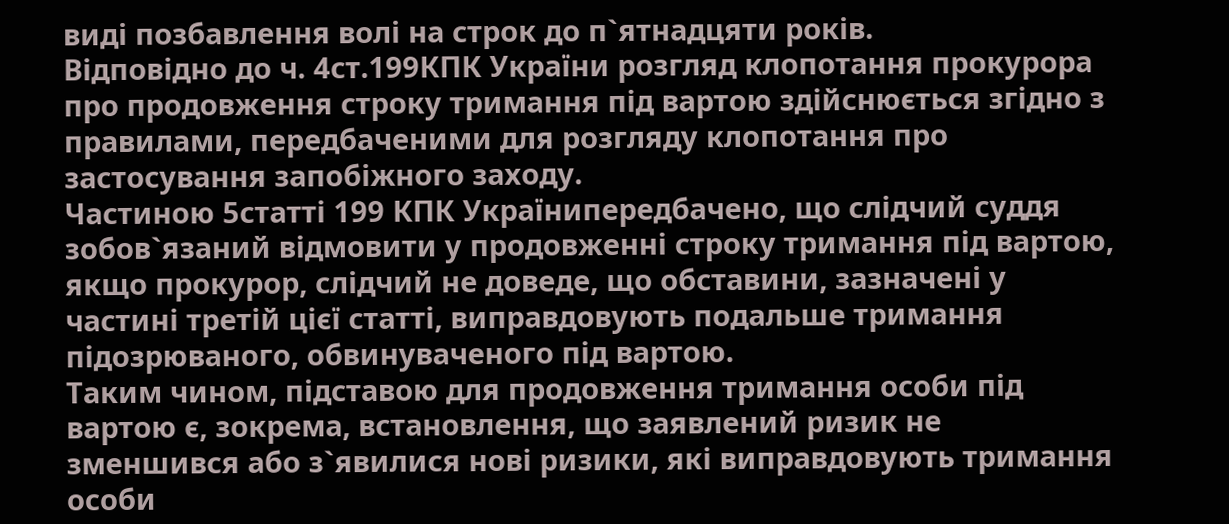виді позбавлення волі на строк до п`ятнадцяти років.
Відповідно до ч. 4ст.199КПК України розгляд клопотання прокурора про продовження строку тримання під вартою здійснюється згідно з правилами, передбаченими для розгляду клопотання про застосування запобіжного заходу.
Частиною 5статті 199 КПК Українипередбачено, що слідчий суддя зобов`язаний відмовити у продовженні строку тримання під вартою, якщо прокурор, слідчий не доведе, що обставини, зазначені у частині третій цієї статті, виправдовують подальше тримання підозрюваного, обвинуваченого під вартою.
Таким чином, підставою для продовження тримання особи під вартою є, зокрема, встановлення, що заявлений ризик не зменшився або з`явилися нові ризики, які виправдовують тримання особи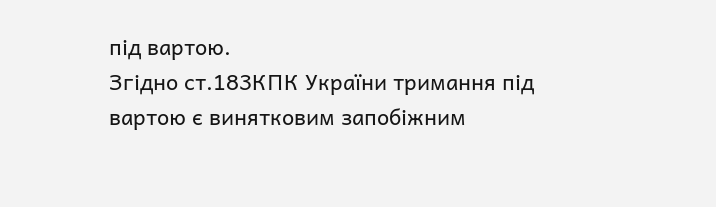під вартою.
Згідно ст.183КПК України тримання під вартою є винятковим запобіжним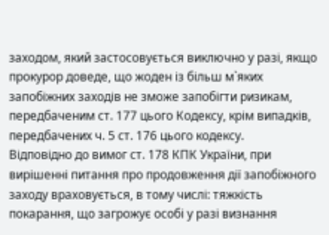заходом, який застосовується виключно у разі, якщо прокурор доведе, що жоден із більш м`яких запобіжних заходів не зможе запобігти ризикам, передбаченим ст. 177 цього Кодексу, крім випадків, передбачених ч. 5 ст. 176 цього кодексу.
Відповідно до вимог ст. 178 КПК України, при вирішенні питання про продовження дії запобіжного заходу враховується, в тому числі: тяжкість покарання, що загрожує особі у разі визнання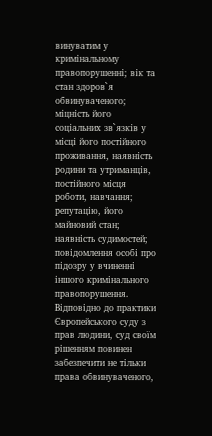винуватим у кримінальному правопорушенні; вік та стан здоров`я обвинуваченого; міцність його соціальних зв`язків у місці його постійного проживання, наявність родини та утриманців, постійного місця роботи, навчання; репутацію, його майновий стан; наявність судимостей; повідомлення особі про підозру у вчиненні іншого кримінального правопорушення.
Відповідно до практики Європейського суду з прав людини, суд своїм рішенням повинен забезпечити не тільки права обвинуваченого,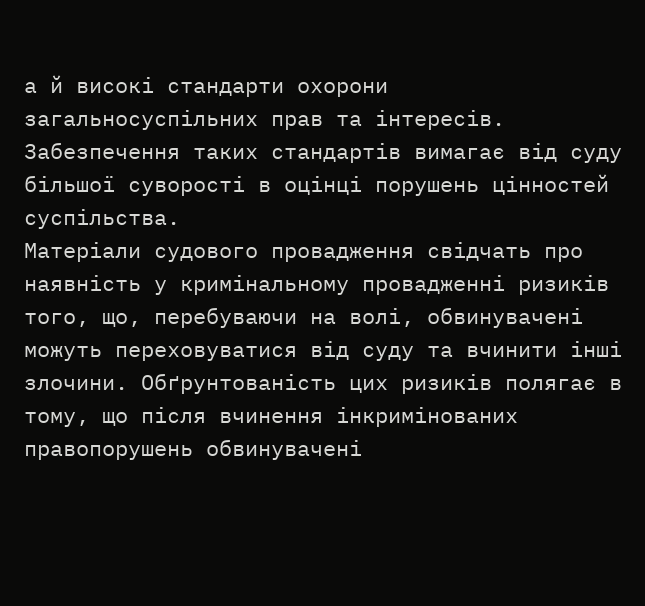а й високі стандарти охорони загальносуспільних прав та інтересів. Забезпечення таких стандартів вимагає від суду більшої суворості в оцінці порушень цінностей суспільства.
Матеріали судового провадження свідчать про наявність у кримінальному провадженні ризиків того, що, перебуваючи на волі, обвинувачені можуть переховуватися від суду та вчинити інші злочини. Обґрунтованість цих ризиків полягає в тому, що після вчинення інкримінованих правопорушень обвинувачені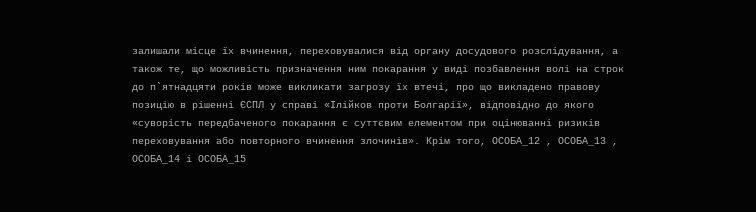залишали місце їх вчинення, переховувалися від органу досудового розслідування, а також те, що можливість призначення ним покарання у виді позбавлення волі на строк до п`ятнадцяти років може викликати загрозу їх втечі, про що викладено правову позицію в рішенні ЄСПЛ у справі «Ілійков проти Болгарії», відповідно до якого «суворість передбаченого покарання є суттєвим елементом при оцінюванні ризиків переховування або повторного вчинення злочинів». Крім того, ОСОБА_12 , ОСОБА_13 , ОСОБА_14 і ОСОБА_15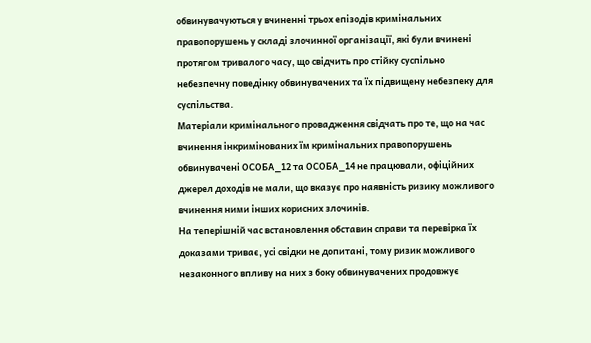обвинувачуються у вчиненні трьох епізодів кримінальних правопорушень у складі злочинної організації, які були вчинені протягом тривалого часу, що свідчить про стійку суспільно небезпечну поведінку обвинувачених та їх підвищену небезпеку для суспільства.
Матеріали кримінального провадження свідчать про те, що на час вчинення інкримінованих їм кримінальних правопорушень обвинувачені ОСОБА_12 та ОСОБА_14 не працювали, офіційних джерел доходів не мали, що вказує про наявність ризику можливого вчинення ними інших корисних злочинів.
На теперішній час встановлення обставин справи та перевірка їх доказами триває, усі свідки не допитані, тому ризик можливого незаконного впливу на них з боку обвинувачених продовжує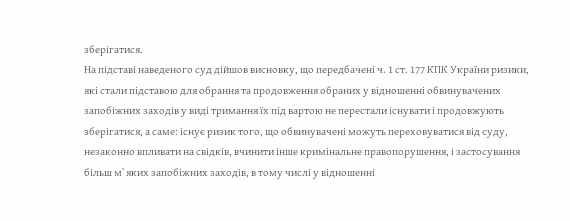зберігатися.
На підставі наведеного суд дійшов висновку, що передбачені ч. 1 ст. 177 КПК України ризики, які стали підставою для обрання та продовження обраних у відношенні обвинувачених запобіжних заходів у виді тримання їх під вартою не перестали існувати і продовжують зберігатися, а саме: існує ризик того, що обвинувачені можуть переховуватися від суду, незаконно впливати на свідків, вчинити інше кримінальне правопорушення, і застосування більш м`яких запобіжних заходів, в тому числі у відношенні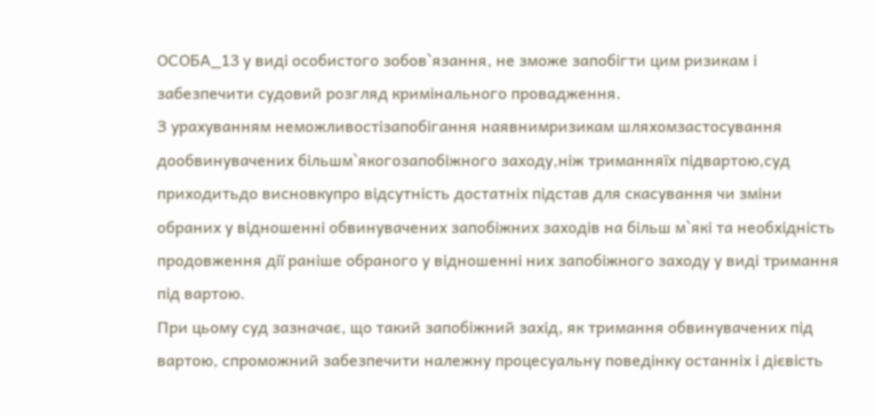ОСОБА_13 у виді особистого зобов`язання, не зможе запобігти цим ризикам і забезпечити судовий розгляд кримінального провадження.
З урахуванням неможливостізапобігання наявнимризикам шляхомзастосування дообвинувачених більшм`якогозапобіжного заходу,ніж триманняїх підвартою,суд приходитьдо висновкупро відсутність достатніх підстав для скасування чи зміни обраних у відношенні обвинувачених запобіжних заходів на більш м`які та необхідність продовження дії раніше обраного у відношенні них запобіжного заходу у виді тримання під вартою.
При цьому суд зазначає, що такий запобіжний захід, як тримання обвинувачених під вартою, спроможний забезпечити належну процесуальну поведінку останніх і дієвість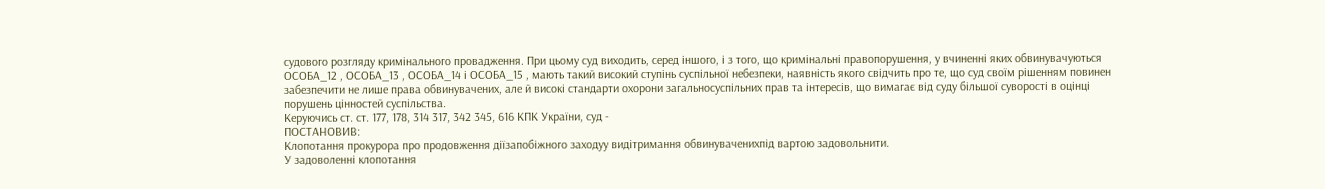судового розгляду кримінального провадження. При цьому суд виходить, серед іншого, і з того, що кримінальні правопорушення, у вчиненні яких обвинувачуються ОСОБА_12 , ОСОБА_13 , ОСОБА_14 і ОСОБА_15 , мають такий високий ступінь суспільної небезпеки, наявність якого свідчить про те, що суд своїм рішенням повинен забезпечити не лише права обвинувачених, але й високі стандарти охорони загальносуспільних прав та інтересів, що вимагає від суду більшої суворості в оцінці порушень цінностей суспільства.
Керуючись ст. ст. 177, 178, 314 317, 342 345, 616 КПК України, суд -
ПОСТАНОВИВ:
Клопотання прокурора про продовження діїзапобіжного заходуу видітримання обвинуваченихпід вартою задовольнити.
У задоволенні клопотання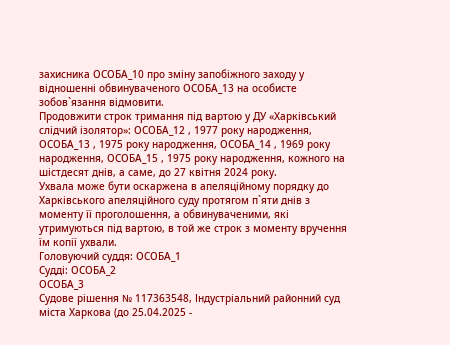захисника ОСОБА_10 про зміну запобіжного заходу у відношенні обвинуваченого ОСОБА_13 на особисте зобов`язання відмовити.
Продовжити строк тримання під вартою у ДУ «Харківський слідчий ізолятор»: ОСОБА_12 , 1977 року народження, ОСОБА_13 , 1975 року народження, ОСОБА_14 , 1969 року народження, ОСОБА_15 , 1975 року народження, кожного на шістдесят днів, а саме, до 27 квітня 2024 року.
Ухвала може бути оскаржена в апеляційному порядку до Харківського апеляційного суду протягом п`яти днів з моменту її проголошення, а обвинуваченими, які утримуються під вартою, в той же строк з моменту вручення їм копії ухвали.
Головуючий суддя: ОСОБА_1
Судді: ОСОБА_2
ОСОБА_3
Судове рішення № 117363548, Індустріальний районний суд міста Харкова (до 25.04.2025 -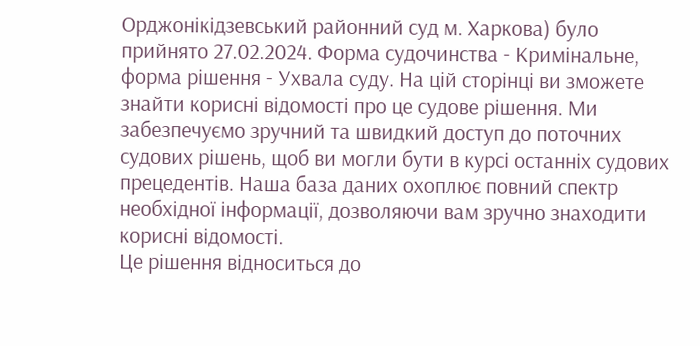Орджонікідзевський районний суд м. Харкова) було прийнято 27.02.2024. Форма судочинства - Кримінальне, форма рішення - Ухвала суду. На цій сторінці ви зможете знайти корисні відомості про це судове рішення. Ми забезпечуємо зручний та швидкий доступ до поточних судових рішень, щоб ви могли бути в курсі останніх судових прецедентів. Наша база даних охоплює повний спектр необхідної інформації, дозволяючи вам зручно знаходити корисні відомості.
Це рішення відноситься до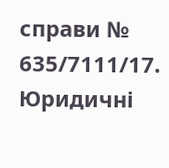справи № 635/7111/17. Юридичні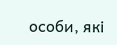особи, які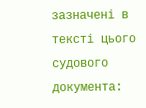зазначені в тексті цього судового документа: